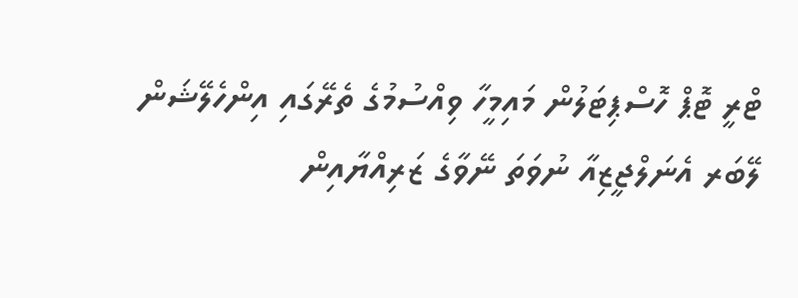ޓްރީ ޓޮޕް ހޮސްޕިޓަލުން މައިމީހާ ވިއްސުމުގެ ތެރޭގައި އިންހެލޭޝަން ލޭބަރ އެނަލްޖީޒިއާ ނުވަތަ ނޭވާގެ ޒަރިއްޔާއިން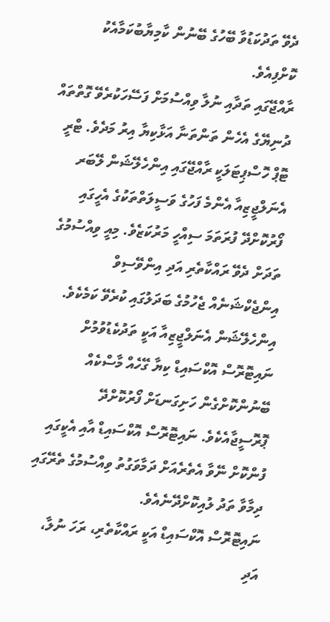ދެވޭ ތަދުކަޑުވާ ބޭހުގެ ބޭނުން ކާމިޔާބުކަމާއެކު ކޮށްފިއެވެ.
ރާއްޖޭގައި ތަދާއި ނުލާ ވިއްސުމަށް ފަސޭހަކުރެވޭ ގޮތްތައް ދުނިޔޭގެ އެހެން ތަންތަނާ އަޅާކިޔާ އިރު މަދެވެ. ޓްރީ ޓޮޕް ހޮސްޕިޓަލަކީ ރާއްޖޭގައި އިންހެލޭޝަން ލޭބަރ އެނަލްޖީޒިއާ އެންމެ ފަހުގެ ވަސީލަތްތަކުގެ އެހީގައި ފޯރުކޮށްދޭ ފުރަތަމަ ސިއްހީ މަރުކަޒެވެ. މިއީ ވިއްސުމުގެ ތަދަށް ދެވޭ ރައްކާތެރި އަދި އިންވޭސިވް އިންޖެކްޝަނެއް ޖެހުމުގެ ބަދަލުގައި ކުރެވޭ ކަމެކެވެ. އިންހެލޭޝަން އެނަލްޖީޒިއާ އަކީ ތަދުކެޑުވުމުށް ނައިޓޮރޮސް އޮކްސައިޑް ކިޔާ ގޭހެއް މާސްކެއް ބޭނުންކޮށްގެން ހަށިގަނޑަށް ފޯރުކޮށްދޭ ޕޮރޮސީޖާއެކެވެ. ނައިޓޮރޮސް އޮކްސައިޑް އާއި އެކީގައި ފުންކޮށް ނޭވާ އެތެރެއަށް ދަމާވަގުތު ވިއްސުމުގެ ތެރޭގައި ދިމާވާ ތަދު ލުއިކޮށްދޭނެއެވެ.
ނައިޓޮރޮސް އޮކްސައިޑް އަކީ ރައްކާތެރި، ރަހަ ނުލާ، އަދި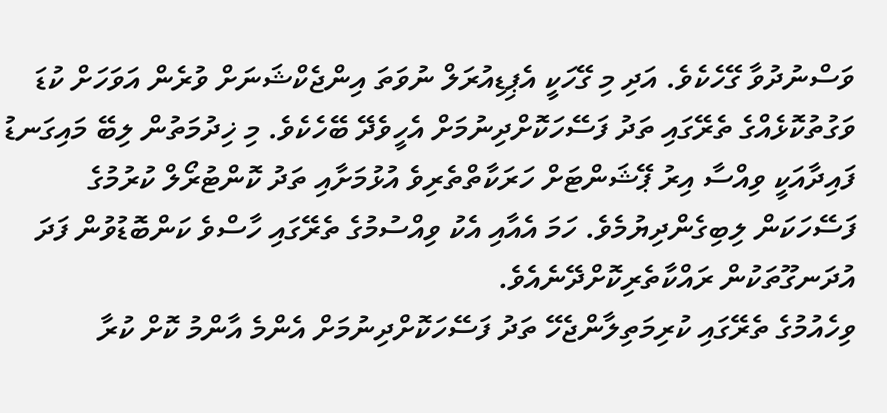ވަސްނުދުވާ ގޭހެކެވެ. އަދި މި ގޭހަކީ އެޕިޑިއުރަލް ނުވަތަ އިންޖެކްޝަނަށް ވުރެން އަވަހަށް ކުޑަ ވަގުތުކޮޅެއްގެ ތެރޭގައި ތަދު ފަސޭހަކޮށްދިނުމަށް އެހީވެދޭ ބޭހެކެވެ. މި ޚިދުމަތުން ލިބޭ މައިގަނޑު ފައިދާއަކީ ވިއްސާ އިރު ޕޭޝަންޓަށް ހަރަކާތްތެރިވެ އުޅުމަށާއި ތަދު ކޮންޓުރޯލް ކުރުމުގެ ފަސޭހަކަން ލިބިގެންދިޔުމެވެ. ހަމަ އެއާއި އެކު ވިއްސުމުގެ ތެރޭގައި ހާސްވެ ކަންބޮޑުވުން ފަދަ އުދަނގޫތަކުން ރައްކާތެރިކޮށްދޭނެއެވެ.
ވިހެއުމުގެ ތެރޭގައި ކުރިމަތިލާންޖެހޭ ތަދު ފަސޭހަކޮށްދިނުމަށް އެންމެ އާންމު ކޮށް ކުރާ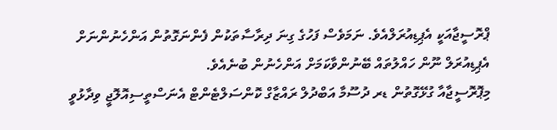ޕްރޮސީޖާއަކީ އެޕިޑިއުރަލްއެވެ. ނަމަވެސް ފަހުގެ ގިނަ ދިރާސާތަކުން ފެންނަގޮތުން އަންހެނުންނަށް އެޕިޑިއުރަލް ނޫން ހައްލުތައް ބޭނުންވާކަމަށް އަންހެނުން ބުނެއެވެ.
މިޕޮރޮސީޖާއާ ގުޅޭގޮތުން ޑރ ދުސޫމާ އަބްދުލް ރައްޒާގް ކޮންސަލްޓެންޓް އެނަސްތީސިއޮލޮޖީ ވިދާޅުވީ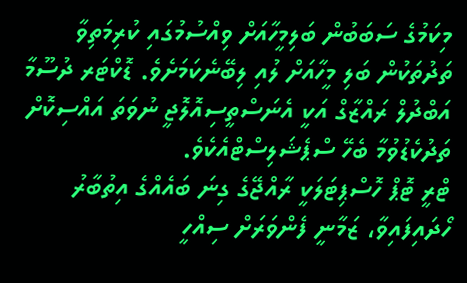މިކަމުގެ ސަބަބުން ބަލިމީހާއަށް ވިއްސުމުގައި ކުރިމަތިވާ ތަދުތަކުން ބަލި މީހާއަށް ލުއި ލިބޭނެކަމަށެވެ. ޑޮކްޓަރ ދުސޫމާ އަބްދުލް ރައްޒާގް އަކީ އެނަސްތީސިއޮލޮޖީ ނުވަތަ އައްސިކޮށް ތަދުކެޑުވުމާ ބެހޭ ސްޕެޝަލިސްޓްއެކެވެ.
ޓްރީ ޓޮޕް ހޮސްޕިޓަލަކީ ރާއްޖޭގެ ގިނަ ބައެއްގެ އިތުބާރު ހޯދައިފައިވާ، ޒަމާނީ ފެންވަރަށް ސިއްހީ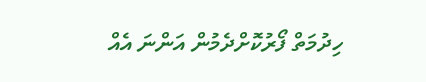ހިދުމަތް ފޯރުކޮށްދެމުން އަންނަ އެއް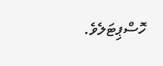ހޮސްޕިޓަލެވެ.